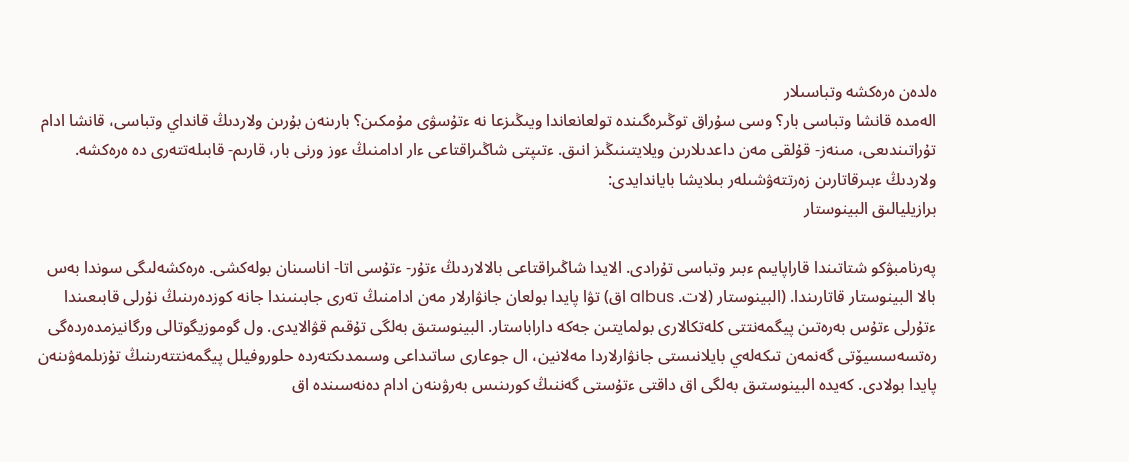ەلدەن ەرەكشە وتباسىلار
الەمدە قانشا وتباسى بار؟ وسى سۇراق توڭىرەگىندە تولعانعاندا ويىڭىزعا نە ءتۇسۋى مۇمكىن؟ بارىنەن بۇرىن ولاردىڭ قانداي وتباسى، قانشا ادام تۇراتىندىعى، مىنەز- قۇلقى مەن داعدىلارىن ويلايتىنىڭىز انىق. ءتىپتى شاڭىراقتاعى ءار ادامنىڭ ءوز ورنى بار، قارىم- قابىلەتتەرى دە ەرەكشە. ولاردىڭ ءبىرقاتارىن زەرتتەۋشىلەر بىلايشا باياندايدى:
برازيليالىق البينوستار

پەرنامبۋكو شتاتىندا قاراپايىم ءبىر وتباسى تۇرادى. الايدا شاڭىراقتاعى بالالاردىڭ ءتۇر- ءتۇسى اتا- اناسىنان بولەكشى. ەرەكشەلىگى سوندا بەس بالا البينوستار قاتارىندا. (البينوستار (لات. albus اق) تۋا پايدا بولعان جانۋارلار مەن ادامنىڭ تەرى جابىنىندا جانە كوزدەرىنىڭ نۇرلى قابىعىندا ءتۇرلى ءتۇس بەرەتىن پيگمەنتتى كلەتكالارى بولمايتىن جەكە داراباستار. البينوستىق بەلگى تۇقىم قۋالايدى. ول گوموزيگوتالى ورگانيزمدەردەگى رەتسەسسيۆتى گەنمەن تىكەلەي بايلانىستى جانۋارلاردا مەلانين، ال جوعارى ساتىداعى وسىمدىكتەردە حلوروفيلل پيگمەنتتەرىنىڭ تۇزىلمەۋىنەن پايدا بولادى. كەيدە البينوستىق بەلگى اق داقتى ءتۇستى گەننىڭ كورىنىس بەرۋىنەن ادام دەنەسىندە اق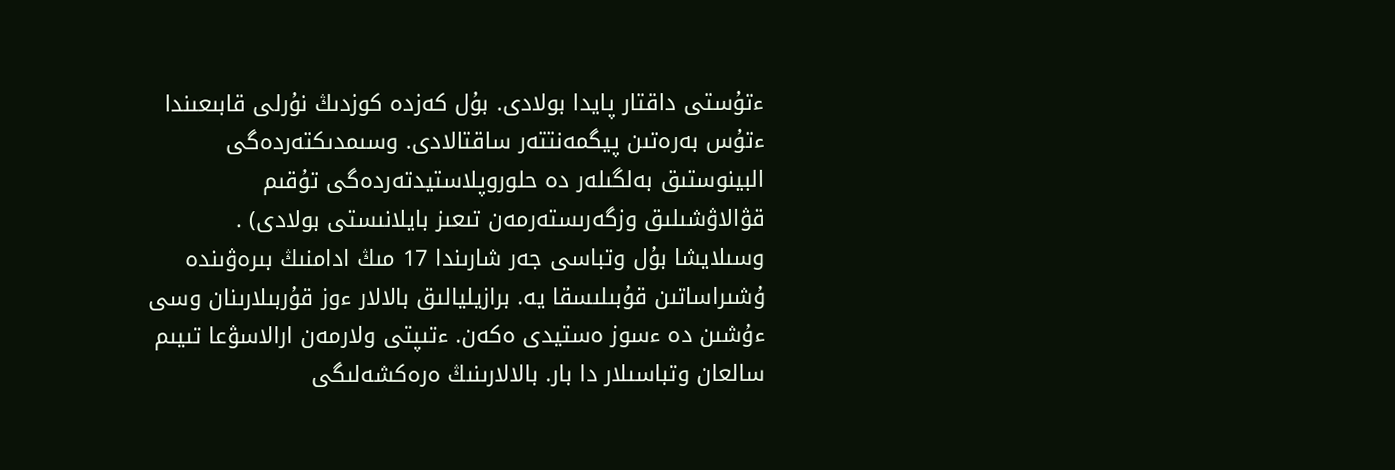ءتۇستى داقتار پايدا بولادى. بۇل كەزدە كوزدىڭ نۇرلى قابىعىندا ءتۇس بەرەتىن پيگمەنتتەر ساقتالادى. وسىمدىكتەردەگى البينوستىق بەلگىلەر دە حلوروپلاستيدتەردەگى تۇقىم قۋالاۋشىلىق وزگەرىستەرمەن تىعىز بايلانىستى بولادى) .
وسىلايشا بۇل وتباسى جەر شارىندا 17 مىڭ ادامنىڭ بىرەۋىندە ۇشىراساتىن قۇبىلىسقا يە. برازيليالىق بالالار ءوز قۇربىلارىنان وسى ءۇشىن دە ءسوز ەستيدى ەكەن. ءتىپتى ولارمەن ارالاسۋعا تىيىم سالعان وتباسىلار دا بار. بالالارىنىڭ ەرەكشەلىگى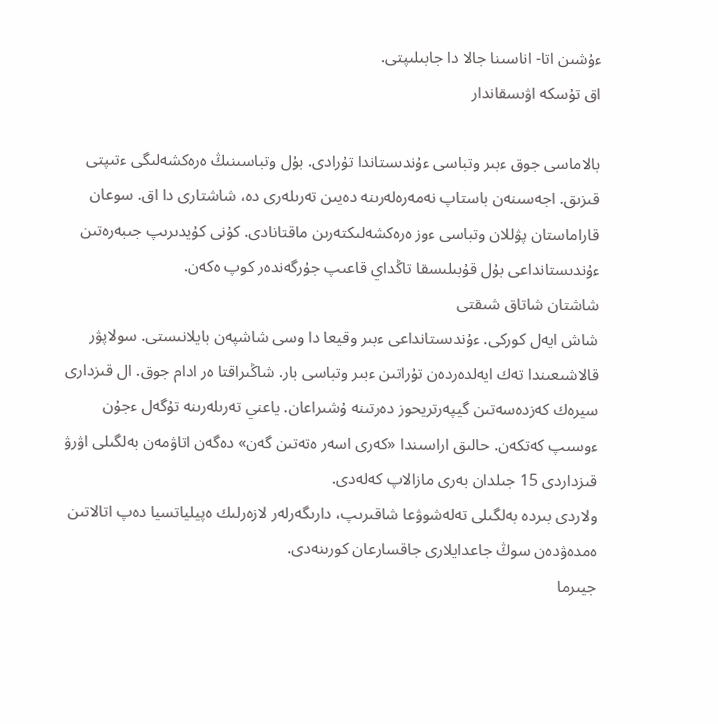ءۇشىن اتا- اناسىنا جالا دا جابىلىپتى.
اق تۇسكە اۋىسقاندار

بالاماسى جوق ءبىر وتباسى ءۇندىستاندا تۇرادى. بۇل وتباسىنىڭ ەرەكشەلىگى ءتىپتى قىزىق. اجەسىنەن باستاپ نەمەرەلەرىنە دەيىن تەرىلەرى دە، شاشتارى دا اق. سوعان قاراماستان پۋللان وتباسى ءوز ەرەكشەلىكتەرىن ماقتانادى. كۇنى كۇيدىرىپ جىبەرەتىن ءۇندىستانداعى بۇل قۇبىلىسقا تاڭداي قاعىپ جۇرگەندەر كوپ ەكەن.
شاشتان شاتاق شىقتى
شاش ايەل كوركى. ءۇندىستانداعى ءبىر وقيعا دا وسى شاشپەن بايلانىستى. سولاپۋر قالاشىعىندا تەك ايەلدەردەن تۇراتىن ءبىر وتباسى بار. شاڭىراقتا ەر ادام جوق. ال قىزدارى سيرەك كەزدەسەتىن گيپەرتريحوز دەرتىنە ۇشىراعان. ياعني تەرىلەرىنە تۇگەل ءجۇن ءوسىپ كەتكەن. حالىق اراسىندا «كەرى اسەر ەتەتىن گەن» دەگەن اتاۋمەن بەلگىلى اۋرۋ قىزداردى 15 جىلدان بەرى مازالاپ كەلەدى.
ولاردى بىردە بەلگىلى تەلەشوۋعا شاقىرىپ، دارىگەرلەر لازەرلىك ەپيلياتسيا دەپ اتالاتىن ەمدەۋدەن سوڭ جاعدايلارى جاقسارعان كورىنەدى.
جيىرما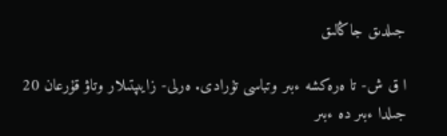جىلدىق جاڭالىق

ا ق ش- تا ەرەكشە ءبىر وتباسى تۇرادى. ەرلى- زايىپتىلار وتاۋ قۇرعان 20 جىلدا ءبىر دە ءبىر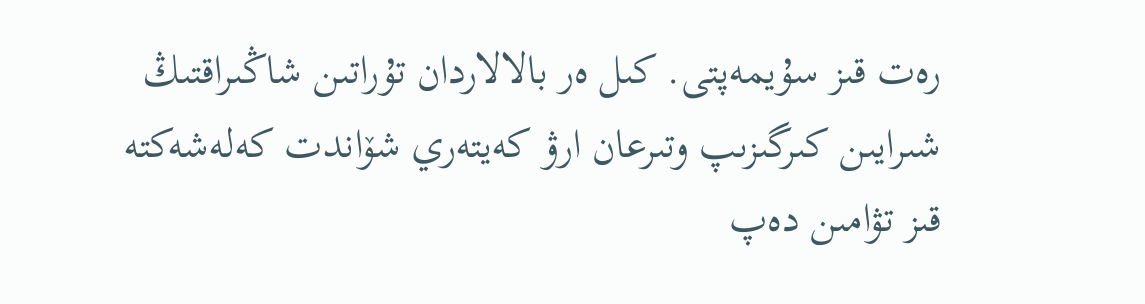رەت قىز سۇيمەپتى. كىل ەر بالالاردان تۇراتىن شاڭىراقتىڭ شىرايىن كىرگىزىپ وتىرعان ارۋ كەيتەري شۆاندت كەلەشەكتە قىز تۋامىن دەپ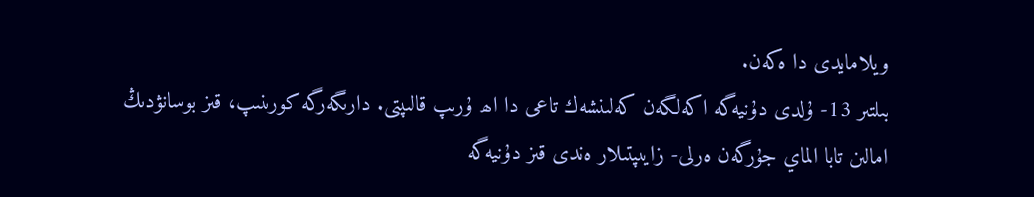ويلامايدى دا ەكەن.
بىلتىر 13- ۇلدى دۇنيەگە اكەلگەن كەلىنشەك تاعى دا اھ ۇرىپ قالىپتى. دارىگەرگە كورىنىپ، قىز بوسانۋدىڭ امالىن تابا الماي جۇرگەن ەرلى- زايىپتىلار ەندى قىز دۇنيەگە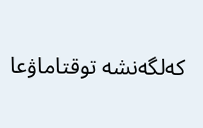كەلگەنشە توقتاماۋعا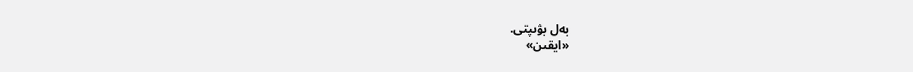بەل بۋىپتى.
«ايقىن»